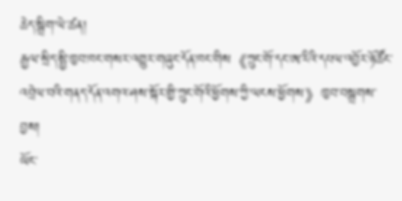ཆེད་སྒྲིག་ལེ་ཚན།
རྒྱལ་སྲིད་སྤྱི་ཁྱབ་ཁང་གསར་འགྱུར་གཞུང་དོན་ཁང་གིས《ཀྲུང་གོ་དང་ཨ་རིའི་དཔལ་འབྱོར་ཉོ་ཚོང་འབྲེལ་བའི་གནད་དོན་འགའ་ཤས་སྐོར་གྱི་ཀྲུང་གོའི་ཕྱོགས་ཀྱི་ལངས་ཕྱོགས》ཁྱབ་བསྒྲགས་བྱས།
ཡོང་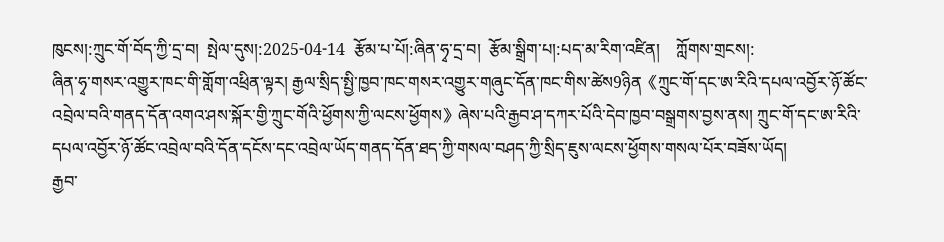ཁུངས།:ཀྲུང་གོ་བོད་ཀྱི་དྲ་བ།  སྤེལ་དུས།:2025-04-14  རྩོམ་པ་པོ།:ཞིན་ཧྭ་དྲ་བ།  རྩོམ་སྒྲིག་པ།:པད་མ་རིག་འཛིན།    ཀློགས་གྲངས།:
ཞིན་ཧྭ་གསར་འགྱུར་ཁང་གི་གློག་འཕྲིན་ལྟར། རྒྱལ་སྲིད་སྤྱི་ཁྱབ་ཁང་གསར་འགྱུར་གཞུང་དོན་ཁང་གིས་ཚེས9ཉིན《ཀྲུང་གོ་དང་ཨ་རིའི་དཔལ་འབྱོར་ཉོ་ཚོང་འབྲེལ་བའི་གནད་དོན་འགའ་ཤས་སྐོར་གྱི་ཀྲུང་གོའི་ཕྱོགས་ཀྱི་ལངས་ཕྱོགས》ཞེས་པའི་རྒྱབ་ཤ་དཀར་པོའི་དེབ་ཁྱབ་བསྒྲགས་བྱས་ནས། ཀྲུང་གོ་དང་ཨ་རིའི་དཔལ་འབྱོར་ཉོ་ཚོང་འབྲེལ་བའི་དོན་དངོས་དང་འབྲེལ་ཡོད་གནད་དོན་ཐད་ཀྱི་གསལ་བཤད་ཀྱི་སྲིད་ཇུས་ལངས་ཕྱོགས་གསལ་པོར་བཟོས་ཡོད།
རྒྱབ་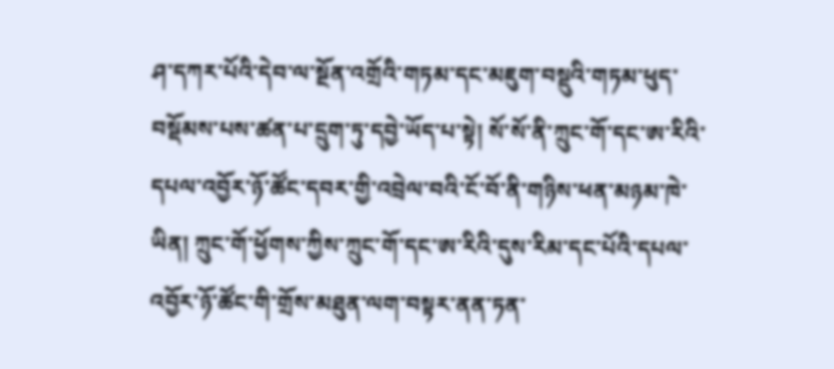ཤ་དཀར་པོའི་དེབ་ལ་སྔོན་འགྲོའི་གཏམ་དང་མཇུག་བསྡུའི་གཏམ་ཕུད་བསྡོམས་པས་ཚན་པ་དྲུག་ཏུ་དབྱེ་ཡོད་པ་སྟེ། སོ་སོ་ནི་ཀྲུང་གོ་དང་ཨ་རིའི་དཔལ་འབྱོར་ཉོ་ཚོང་དབར་གྱི་འབྲེལ་བའི་ངོ་བོ་ནི་གཉིས་ཕན་མཉམ་ཁེ་ཡིན། ཀྲུང་གོ་ཕྱོགས་ཀྱིས་ཀྲུང་གོ་དང་ཨ་རིའི་དུས་རིམ་དང་པོའི་དཔལ་འབྱོར་ཉོ་ཚོང་གི་གྲོས་མཐུན་ལག་བསྟར་ནན་ཏན་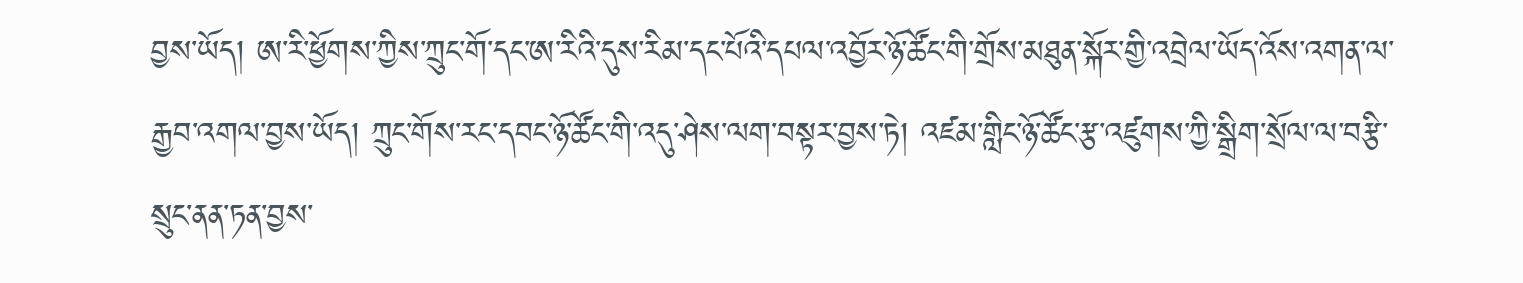བྱས་ཡོད། ཨ་རི་ཕྱོགས་ཀྱིས་ཀྲུང་གོ་དང་ཨ་རིའི་དུས་རིམ་དང་པོའི་དཔལ་འབྱོར་ཉོ་ཚོང་གི་གྲོས་མཐུན་སྐོར་གྱི་འབྲེལ་ཡོད་འོས་འགན་ལ་རྒྱབ་འགལ་བྱས་ཡོད། ཀྲུང་གོས་རང་དབང་ཉོ་ཚོང་གི་འདུ་ཤེས་ལག་བསྟར་བྱས་ཏེ། འཛམ་གླིང་ཉོ་ཚོང་རྩ་འཛུགས་ཀྱི་སྒྲིག་སྲོལ་ལ་བརྩི་སྲུང་ནན་ཏན་བྱས་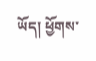ཡོད། ཕྱོགས་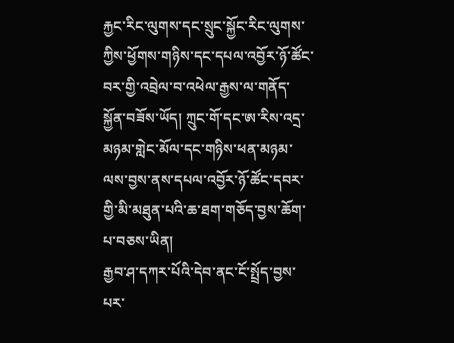རྐྱང་རིང་ལུགས་དང་སྲུང་སྐྱོང་རིང་ལུགས་ཀྱིས་ཕྱོགས་གཉིས་དང་དཔལ་འབྱོར་ཉོ་ཚོང་བར་གྱི་འབྲེལ་བ་འཕེལ་རྒྱས་ལ་གནོད་སྐྱོན་བཟོས་ཡོད། ཀྲུང་གོ་དང་ཨ་རིས་འདྲ་མཉམ་གླེང་མོལ་དང་གཉིས་ཕན་མཉམ་ལས་བྱས་ནས་དཔལ་འབྱོར་ཉོ་ཚོང་དབར་གྱི་མི་མཐུན་པའི་ཆ་ཐག་གཅོད་བྱས་ཆོག་པ་བཅས་ཡིན།
རྒྱབ་ཤ་དཀར་པོའི་དེབ་ནང་ངོ་སྤྲོད་བྱས་པར་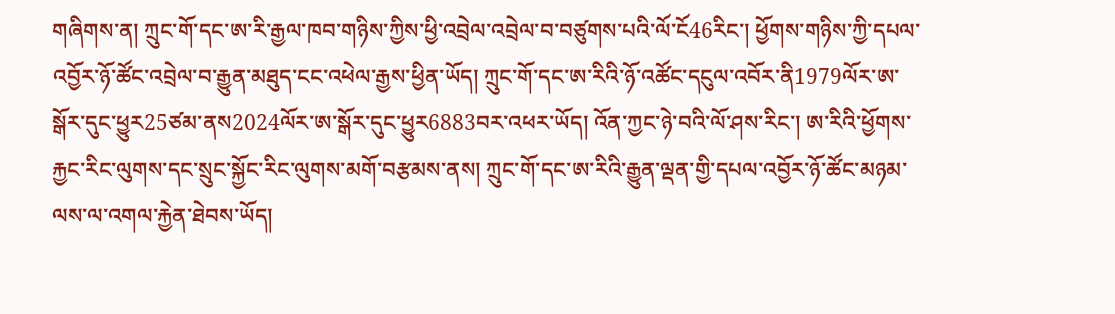གཞིགས་ན། ཀྲུང་གོ་དང་ཨ་རི་རྒྱལ་ཁབ་གཉིས་ཀྱིས་ཕྱི་འབྲེལ་འབྲེལ་བ་བཙུགས་པའི་ལོ་ངོ46རིང་། ཕྱོགས་གཉིས་ཀྱི་དཔལ་འབྱོར་ཉོ་ཚོང་འབྲེལ་བ་རྒྱུན་མཐུད་ངང་འཕེལ་རྒྱས་ཕྱིན་ཡོད། ཀྲུང་གོ་དང་ཨ་རིའི་ཉོ་འཚོང་དངུལ་འབོར་ནི1979ལོར་ཨ་སྒོར་དུང་ཕྱུར25ཙམ་ནས2024ལོར་ཨ་སྒོར་དུང་ཕྱུར6883བར་འཕར་ཡོད། འོན་ཀྱང་ཉེ་བའི་ལོ་ཤས་རིང་། ཨ་རིའི་ཕྱོགས་རྐྱང་རིང་ལུགས་དང་སྲུང་སྐྱོང་རིང་ལུགས་མགོ་བརྩམས་ནས། ཀྲུང་གོ་དང་ཨ་རིའི་རྒྱུན་ལྡན་གྱི་དཔལ་འབྱོར་ཉོ་ཚོང་མཉམ་ལས་ལ་འགལ་རྐྱེན་ཐེབས་ཡོད།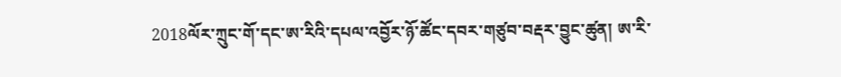2018ལོར་ཀྲུང་གོ་དང་ཨ་རིའི་དཔལ་འབྱོར་ཉོ་ཚོང་དབར་གཙུབ་བརྡར་བྱུང་ཚུན། ཨ་རི་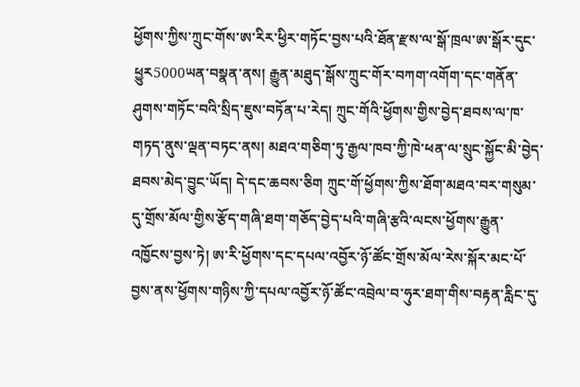ཕྱོགས་ཀྱིས་ཀྲུང་གོས་ཨ་རིར་ཕྱིར་གཏོང་བྱས་པའི་ཐོན་རྫས་ལ་སྒོ་ཁྲལ་ཨ་སྒོར་དུང་ཕྱུར5000ཡན་བསྣན་ནས། རྒྱུན་མཐུད་སྒོས་ཀྲུང་གོར་བཀག་འགོག་དང་གནོན་ཤུགས་གཏོང་བའི་སྲིད་ཇུས་བཏོན་པ་རེད། ཀྲུང་གོའི་ཕྱོགས་གྱིས་བྱེད་ཐབས་ལ་ཁ་གཏད་ནུས་ལྡན་བཏང་ནས། མཐའ་གཅིག་ཏུ་རྒྱལ་ཁབ་ཀྱི་ཁེ་ཕན་ལ་སྲུང་སྐྱོང་མི་བྱེད་ཐབས་མེད་བྱུང་ཡོད། དེ་དང་ཆབས་ཅིག ཀྲུང་གོ་ཕྱོགས་ཀྱིས་ཐོག་མཐའ་བར་གསུམ་དུ་གྲོས་མོལ་གྱིས་རྩོད་གཞི་ཐག་གཅོད་བྱེད་པའི་གཞི་རྩའི་ལངས་ཕྱོགས་རྒྱུན་འཁྱོངས་བྱས་ཏེ། ཨ་རི་ཕྱོགས་དང་དཔལ་འབྱོར་ཉོ་ཚོང་གྲོས་མོལ་རེས་སྐོར་མང་པོ་བྱས་ནས་ཕྱོགས་གཉིས་ཀྱི་དཔལ་འབྱོར་ཉོ་ཚོང་འབྲེལ་བ་ཧུར་ཐག་གིས་བརྟན་རླིང་དུ་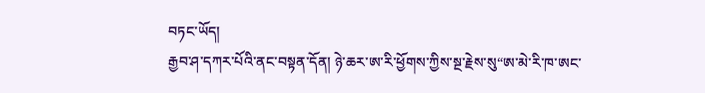བཏང་ཡོད།
རྒྱབ་ཤ་དཀར་པོའི་ནང་བསྟན་དོན། ཉེ་ཆར་ཨ་རི་ཕྱོགས་ཀྱིས་སྔ་རྗེས་སུ“ཨ་མེ་རི་ཁ་ཨང་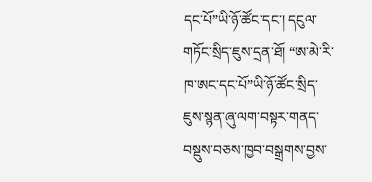དང་པོ”ཡི་ཉོ་ཚོང་དང་། དངུལ་གཏོང་སྲིད་ཇུས་དྲན་ཐོ། “ཨ་མེ་རི་ཁ་ཨང་དང་པོ”ཡི་ཉོ་ཚོང་སྲིད་ཇུས་སྙན་ཞུ་ལག་བསྟར་གནད་བསྡུས་བཅས་ཁྱབ་བསྒྲགས་བྱས་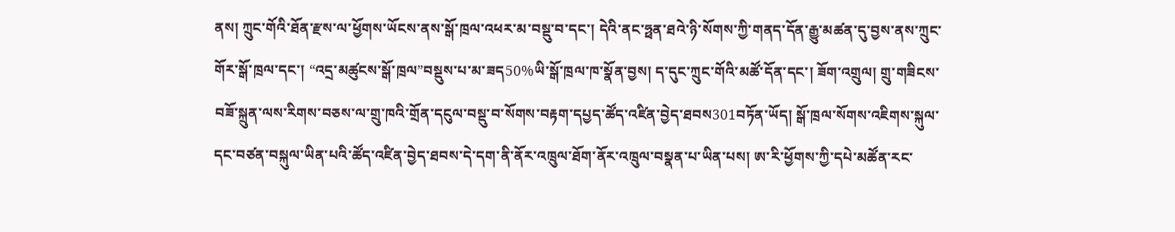ནས། ཀྲུང་གོའི་ཐོན་རྫས་ལ་ཕྱོགས་ཡོངས་ནས་སྒོ་ཁྲལ་འཕར་མ་བསྡུ་བ་དང་། དེའི་ནང་ཧྥན་ཐའེ་ཉི་སོགས་ཀྱི་གནད་དོན་རྒྱུ་མཚན་དུ་བྱས་ནས་ཀྲུང་གོར་སྒོ་ཁྲལ་དང་། “འདྲ་མཚུངས་སྒོ་ཁྲལ”བསྡུས་པ་མ་ཟད50%ཡི་སྒོ་ཁྲལ་ཁ་སྣོན་བྱས། ད་དུང་ཀྲུང་གོའི་མཚོ་དོན་དང་། ཟོག་འགྲུལ། གྲུ་གཟིངས་བཟོ་སྐྲུན་ལས་རིགས་བཅས་ལ་གྲུ་ཁའི་གྲོན་དངུལ་བསྡུ་བ་སོགས་བརྟག་དཔྱད་ཚོད་འཛིན་བྱེད་ཐབས301བཏོན་ཡོད། སྒོ་ཁྲལ་སོགས་འཇིགས་སྐུལ་དང་བཙན་བསྐུལ་ཡིན་པའི་ཚོད་འཛིན་བྱེད་ཐབས་དེ་དག་ནི་ནོར་འཁྲུལ་ཐོག་ནོར་འཁྲུལ་བསྣན་པ་ཡིན་པས། ཨ་རི་ཕྱོགས་ཀྱི་དཔེ་མཚོན་རང་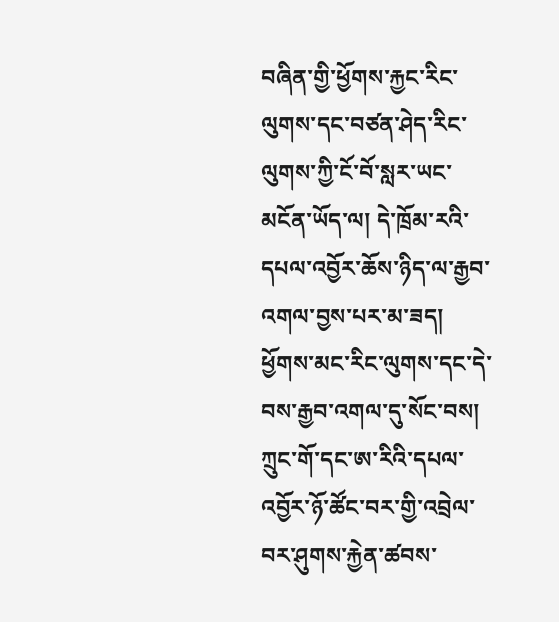བཞིན་གྱི་ཕྱོགས་རྐྱང་རིང་ལུགས་དང་བཙན་ཤེད་རིང་ལུགས་ཀྱི་ངོ་བོ་སླར་ཡང་མངོན་ཡོད་ལ། དེ་ཁྲོམ་རའི་དཔལ་འབྱོར་ཆོས་ཉིད་ལ་རྒྱབ་འགལ་བྱས་པར་མ་ཟད། ཕྱོགས་མང་རིང་ལུགས་དང་དེ་བས་རྒྱབ་འགལ་དུ་སོང་བས། ཀྲུང་གོ་དང་ཨ་རིའི་དཔལ་འབྱོར་ཉོ་ཚོང་བར་གྱི་འབྲེལ་བར་ཤུགས་རྐྱེན་ཚབས་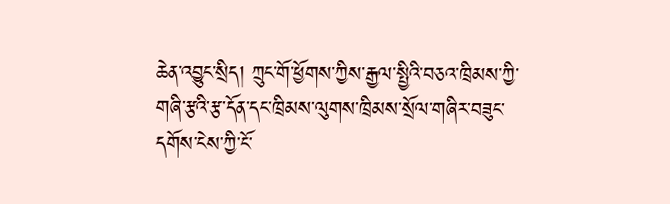ཆེན་འབྱུང་སྲིད། ཀྲུང་གོ་ཕྱོགས་ཀྱིས་རྒྱལ་སྤྱིའི་བཅའ་ཁྲིམས་ཀྱི་གཞི་རྩའི་རྩ་དོན་དང་ཁྲིམས་ལུགས་ཁྲིམས་སྲོལ་གཞིར་བཟུང་དགོས་ངེས་ཀྱི་ངོ་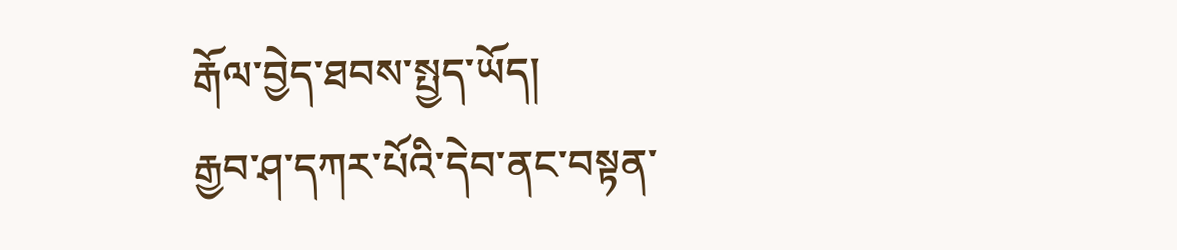རྒོལ་བྱེད་ཐབས་སྤྱད་ཡོད།
རྒྱབ་ཤ་དཀར་པོའི་དེབ་ནང་བསྟན་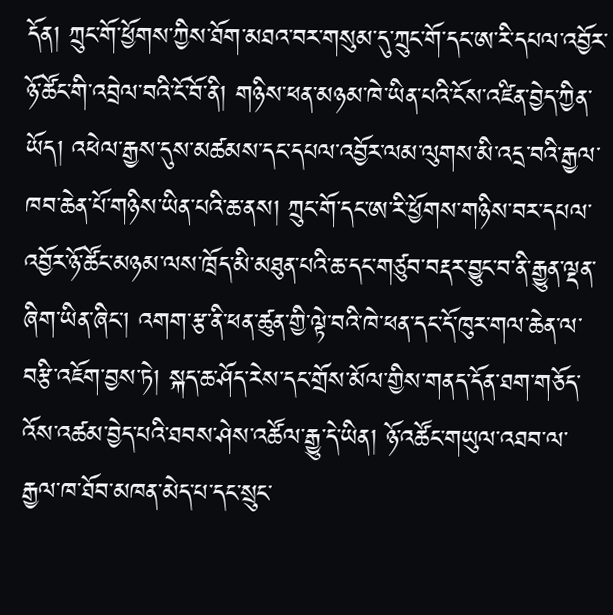དོན། ཀྲུང་གོ་ཕྱོགས་ཀྱིས་ཐོག་མཐའ་བར་གསུམ་དུ་ཀྲུང་གོ་དང་ཨ་རི་དཔལ་འབྱོར་ཉོ་ཚོང་གི་འབྲེལ་བའི་ངོ་བོ་ནི། གཉིས་ཕན་མཉམ་ཁེ་ཡིན་པའི་ངོས་འཛིན་བྱེད་ཀྱིན་ཡོད། འཕེལ་རྒྱས་དུས་མཚམས་དང་དཔལ་འབྱོར་ལམ་ལུགས་མི་འདྲ་བའི་རྒྱལ་ཁབ་ཆེན་པོ་གཉིས་ཡིན་པའི་ཆ་ནས། ཀྲུང་གོ་དང་ཨ་རི་ཕྱོགས་གཉིས་བར་དཔལ་འབྱོར་ཉོ་ཚོང་མཉམ་ལས་ཁྲོད་མི་མཐུན་པའི་ཆ་དང་གཙུབ་བརྡར་བྱུང་བ་ནི་རྒྱུན་ལྡན་ཞིག་ཡིན་ཞིང་། འགག་རྩ་ནི་ཕན་ཚུན་གྱི་ལྟེ་བའི་ཁེ་ཕན་དང་དོ་ཁུར་གལ་ཆེན་ལ་བརྩི་འཇོག་བྱས་ཏེ། སྐད་ཆ་ཤོད་རེས་དང་གྲོས་མོལ་གྱིས་གནད་དོན་ཐག་གཅོད་འོས་འཚམ་བྱེད་པའི་ཐབས་ཤེས་འཚོལ་རྒྱུ་དེ་ཡིན། ཉོ་འཚོང་གཡུལ་འཐབ་ལ་རྒྱལ་ཁ་ཐོབ་མཁན་མེད་པ་དང་སྲུང་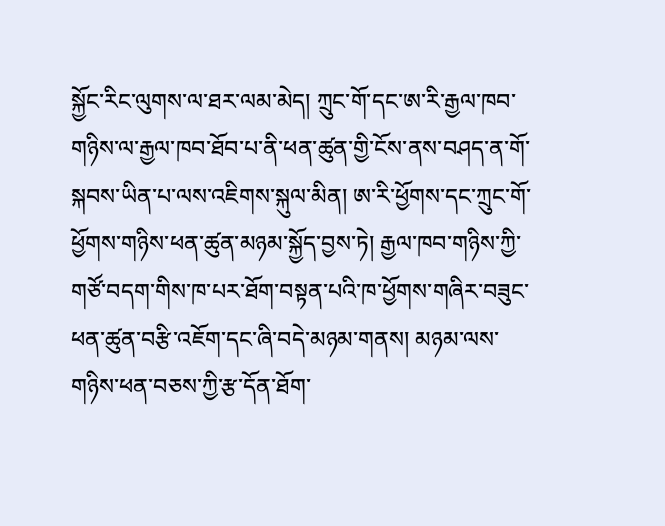སྐྱོང་རིང་ལུགས་ལ་ཐར་ལམ་མེད། ཀྲུང་གོ་དང་ཨ་རི་རྒྱལ་ཁབ་གཉིས་ལ་རྒྱལ་ཁབ་ཐོབ་པ་ནི་ཕན་ཚུན་གྱི་ངོས་ནས་བཤད་ན་གོ་སྐབས་ཡིན་པ་ལས་འཇིགས་སྐུལ་མིན། ཨ་རི་ཕྱོགས་དང་ཀྲུང་གོ་ཕྱོགས་གཉིས་ཕན་ཚུན་མཉམ་སྐྱོད་བྱས་ཏེ། རྒྱལ་ཁབ་གཉིས་ཀྱི་གཙོ་བདག་གིས་ཁ་པར་ཐོག་བསྟན་པའི་ཁ་ཕྱོགས་གཞིར་བཟུང་ཕན་ཚུན་བརྩི་འཇོག་དང་ཞི་བདེ་མཉམ་གནས། མཉམ་ལས་གཉིས་ཕན་བཅས་ཀྱི་རྩ་དོན་ཐོག་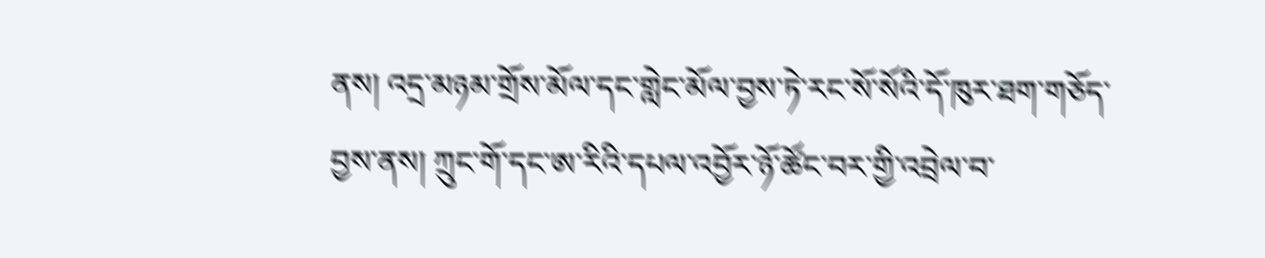ནས། འདྲ་མཉམ་གྲོས་མོལ་དང་གླེང་མོལ་བྱས་ཏེ་རང་སོ་སོའི་དོ་ཁུར་ཐག་གཅོད་བྱས་ནས། ཀྲུང་གོ་དང་ཨ་རིའི་དཔལ་འབྱོར་ཉོ་ཚོང་བར་གྱི་འབྲེལ་བ་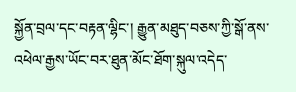སྐྱོན་བྲལ་དང་བརྟན་ལྷིང་། རྒྱུན་མཐུད་བཅས་ཀྱི་སྒོ་ནས་འཕེལ་རྒྱས་ཡོང་བར་ཐུན་མོང་ཐོག་སྐུལ་འདེད་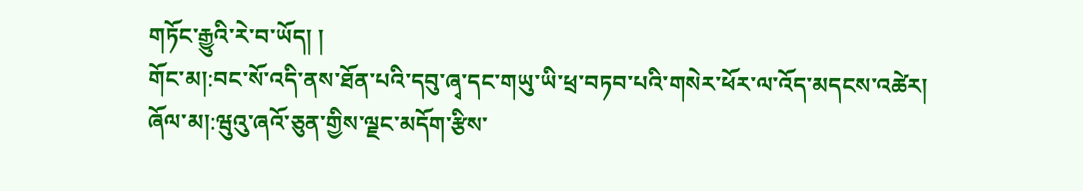གཏོང་རྒྱུའི་རེ་བ་ཡོད། །
གོང་མ།:བང་སོ་འདི་ནས་ཐོན་པའི་དབུ་ཞྭ་དང་གཡུ་ཡི་ཕྲ་བཏབ་པའི་གསེར་ཕོར་ལ་འོད་མདངས་འཚེར།
ཞོལ་མ།:ཝུའུ་ཞའོ་ཅུན་གྱིས་ལྗང་མདོག་རྩིས་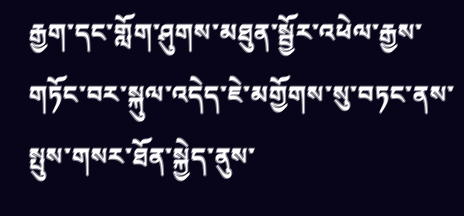རྒྱག་དང་གློག་ཤུགས་མཐུན་སྦྱོར་འཕེལ་རྒྱས་གཏོང་བར་སྐུལ་འདེད་ཇེ་མགྱོགས་སུ་བཏང་ནས་སྤུས་གསར་ཐོན་སྐྱེད་ནུས་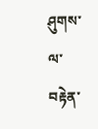ཤུགས་ལ་བརྟེན་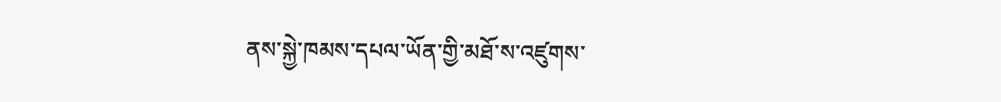ནས་སྐྱེ་ཁམས་དཔལ་ཡོན་གྱི་མཐོ་ས་འཛུགས་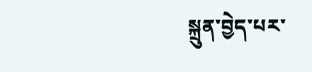སྐྲུན་བྱེད་པར་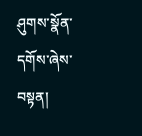ཤུགས་སྣོན་དགོས་ཞེས་བསྟན།